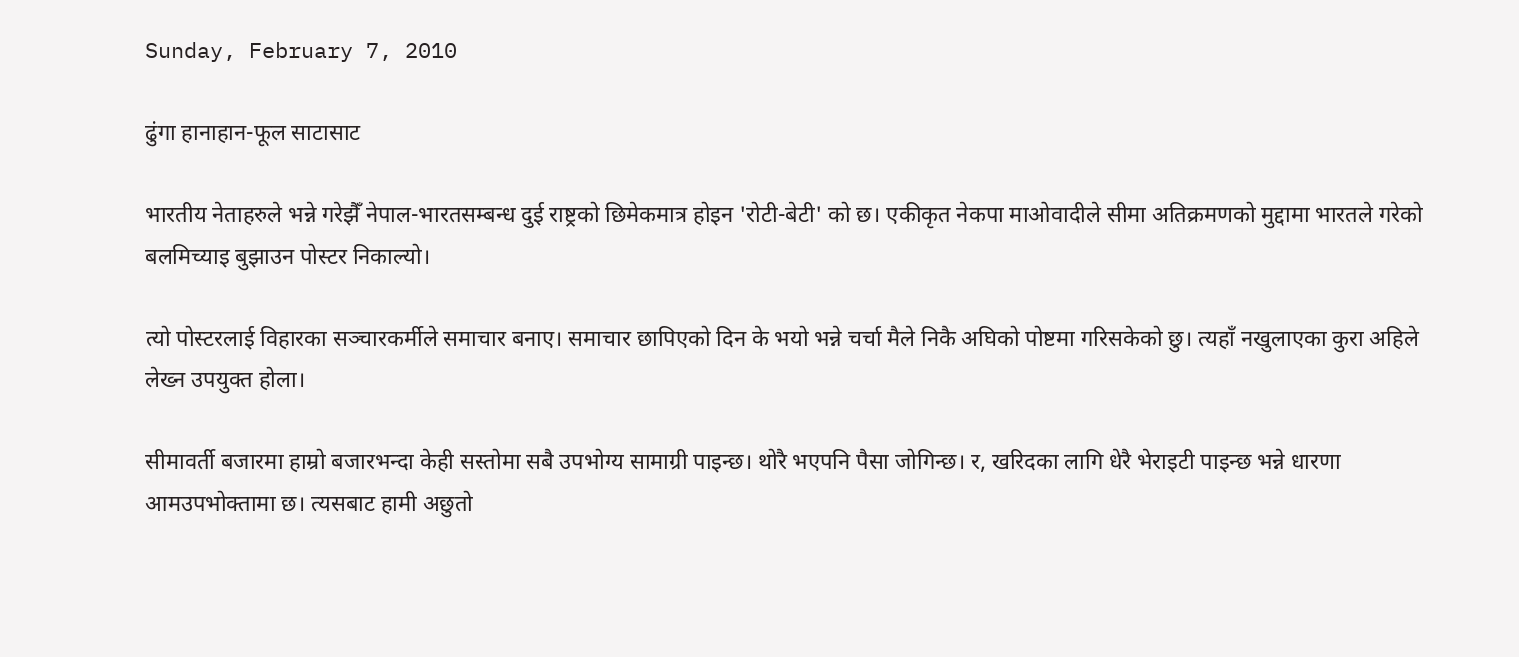Sunday, February 7, 2010

ढुंगा हानाहान-फूल साटासाट

भारतीय नेताहरुले भन्ने गरेझैँ नेपाल-भारतसम्बन्ध दुई राष्ट्रको छिमेकमात्र होइन 'रोटी-बेटी' को छ। एकीकृत नेकपा माओवादीले सीमा अतिक्रमणको मुद्दामा भारतले गरेको बलमिच्याइ बुझाउन पोस्टर निकाल्यो।

त्यो पोस्टरलाई विहारका सञ्चारकर्मीले समाचार बनाए। समाचार छापिएको दिन के भयो भन्ने चर्चा मैले निकै अघिको पोष्टमा गरिसकेको छु। त्यहाँ नखुलाएका कुरा अहिले लेख्न उपयुक्त होला।

सीमावर्ती बजारमा हाम्रो बजारभन्दा केही सस्तोमा सबै उपभोग्य सामाग्री पाइन्छ। थोरै भएपनि पैसा जोगिन्छ। र, खरिदका लागि धेरै भेराइटी पाइन्छ भन्ने धारणा आमउपभोक्तामा छ। त्यसबाट हामी अछुतो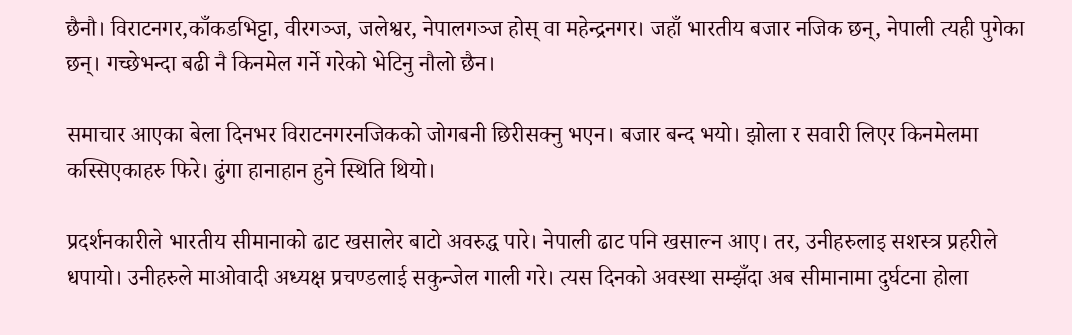छैनौ। विराटनगर,काँकडभिट्टा, वीरगञ्ज, जलेश्वर, नेपालगञ्ज होस् वा महेन्द्रनगर। जहाँ भारतीय बजार नजिक छन्, नेपाली त्यही पुगेका छन्। गच्छेभन्दा बढी नै किनमेल गर्ने गरेको भेटिनु नौलो छैन।

समाचार आएका बेला दिनभर विराटनगरनजिकको जोगबनी छिरीसक्नु भएन। बजार बन्द भयो। झोला र सवारी लिएर किनमेलमा कस्सिएकाहरु फिरे। ढुंगा हानाहान हुने स्थिति थियो।

प्रदर्शनकारीले भारतीय सीमानाको ढाट खसालेर बाटो अवरुद्ध पारे। नेपाली ढाट पनि खसाल्न आए। तर, उनीहरुलाइ सशस्त्र प्रहरीले धपायो। उनीहरुले माओवादी अध्यक्ष प्रचण्डलाई सकुन्जेल गाली गरे। त्यस दिनको अवस्था सम्झँदा अब सीमानामा दुर्घटना होला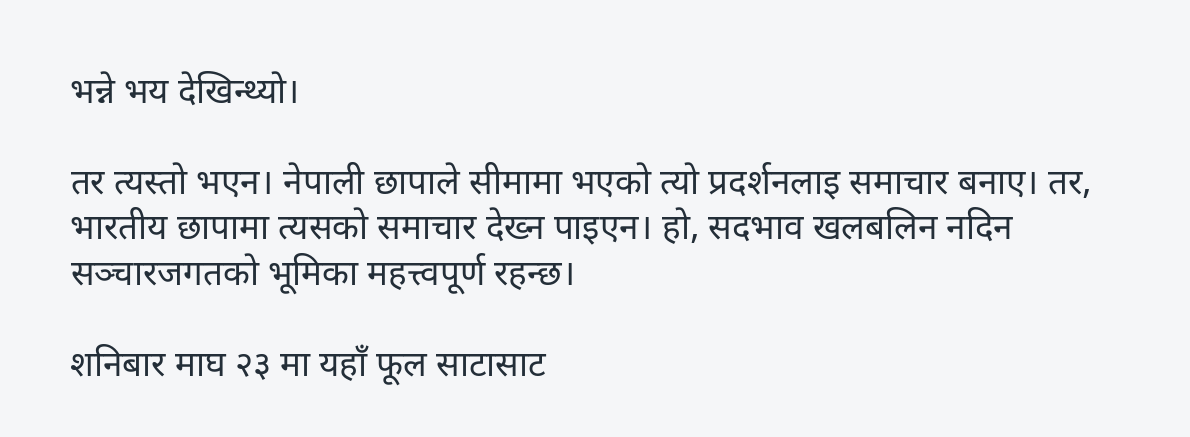भन्ने भय देखिन्थ्यो।

तर त्यस्तो भएन। नेपाली छापाले सीमामा भएको त्यो प्रदर्शनलाइ समाचार बनाए। तर, भारतीय छापामा त्यसको समाचार देख्न पाइएन। हो, सदभाव खलबलिन नदिन सञ्चारजगतको भूमिका महत्त्वपूर्ण रहन्छ।

शनिबार माघ २३ मा यहाँ फूल साटासाट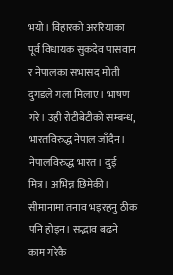भयो। विहारको अररियाका पूर्व विधायक सुकदेव पासवान र नेपालका सभासद मोती दुगडले गला मिलाए। भाषण गरे। उही रोटीबेटीको सम्बन्ध, भारतविरुद्ध नेपाल जाँदैन। नेपालविरुद्ध भारत। दुई मित्र। अभिन्न छिमेकी। सीमानामा तनाव भइरहनु ठीक पनि होइन। सद्भाव बढने काम गरेकै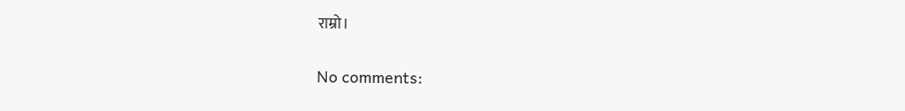राम्रो।

No comments: